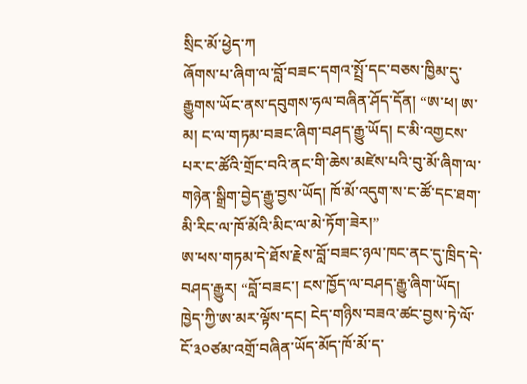སྲིང་མོ་ཕྱེད་ཀ
ཞོགས་པ་ཞིག་ལ་བློ་བཟང་དགའ་སྤྲོ་དང་བཅས་ཁྱིམ་དུ་རྒྱུགས་ཡོང་ནས་དབུགས་ཧལ་བཞིན་ཤོད་དོན། “ཨ་ཕ། ཨ་མ། ང་ལ་གཏམ་བཟང་ཞིག་བཤད་རྒྱུ་ཡོད། ང་མི་འགྱངས་པར་ང་ཚོའི་གྲོང་བའི་ནང་གི་ཆེས་མཛེས་པའི་བུ་མོ་ཞིག་ལ་གཉེན་སྒྲིག་བྱེད་རྒྱུ་བྱས་ཡོད། ཁོ་མོ་འདུག་ས་ང་ཚོ་དང་ཐག་མི་རིང་ལ་ཁོ་མོའི་མིང་ལ་མེ་ཏོག་ཟེར།”
ཨ་ཕས་གཏམ་དེ་ཐོས་རྗེས་བློ་བཟང་ཉལ་ཁང་ནང་དུ་ཁྲིད་དེ་བཤད་རྒྱུར། “བློ་བཟང་། ངས་ཁྱོད་ལ་བཤད་རྒྱུ་ཞིག་ཡོད། ཁྱེད་ཀྱི་ཨ་མར་ལྟོས་དང། ངེད་གཉིས་བཟའ་ཚང་བྱས་ཏེ་ལོ་ངོ་༣༠ཙམ་འགྲོ་བཞིན་ཡོད་མོད་ཁོ་མོ་ད་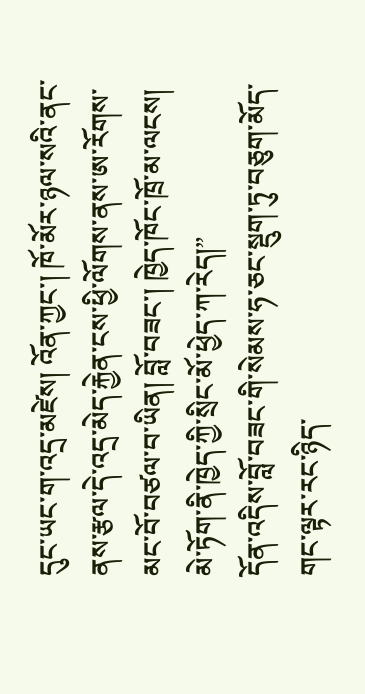དུང་ཡང་ག་འདྲ་མཛེས། འོན་ཀྱང་། ཁོ་མོར་ཉལ་སའི་ནང་ནས་རྩལ་དེ་འདྲ་མེད་རྐྱེན་ངས་ཕྱི་ལོགས་ནས་ཨ་རོགས་མང་བོ་བཙལ་བ་ཡིན། བློ་བཟང་། ཁྱེད་ཁོང་ཁྲོ་མ་ལངས། མེ་ཏོག་ནི་ཁྱེད་ཀྱི་སྲིང་མོ་ཕྱེད་ཀ་རེད།”
དོན་འདིས་བློ་བཟང་གི་སེམས་ཧ་ཅང་སྡུག་ཏུ་བཅུག་མོད་གང་ལྟར་རང་ཉིད་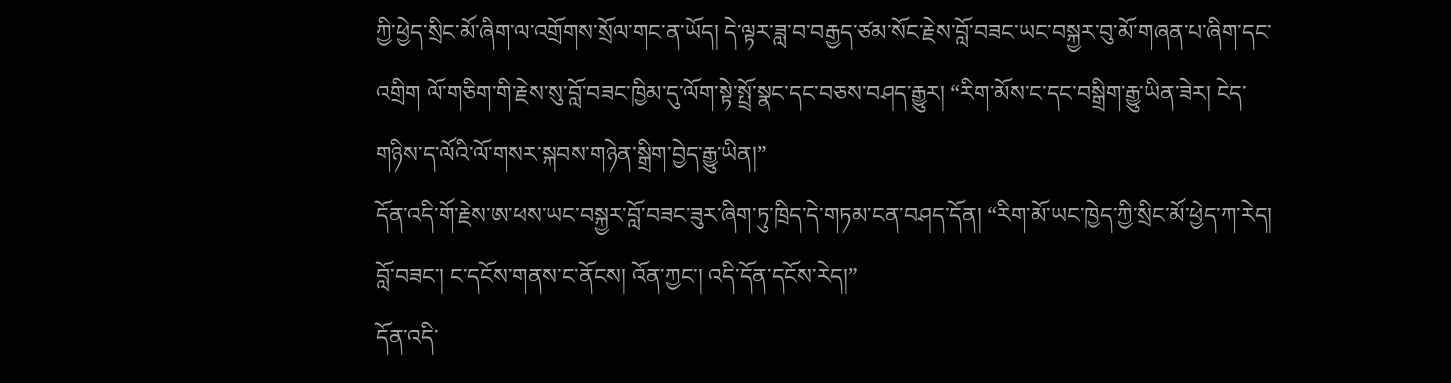ཀྱི་ཕྱེད་སྲིང་མོ་ཞིག་ལ་འགྲོགས་སྲོལ་གང་ན་ཡོད། དེ་ལྟར་ཟླ་བ་བརྒྱད་ཙམ་སོང་རྗེས་བློ་བཟང་ཡང་བསྐྱར་བུ་མོ་གཞན་པ་ཞིག་དང་འགྲིག ལོ་གཅིག་གི་རྗེས་སུ་བློ་བཟང་ཁྱིམ་དུ་ལོག་སྟེ་སྤྲོ་སྣང་དང་བཅས་བཤད་རྒྱུར། “རིག་མོས་ང་དང་བསྒྲིག་རྒྱུ་ཡིན་ཟེར། ངེད་གཉིས་ད་ལོའི་ལོ་གསར་སྐབས་གཉེན་སྒྲིག་བྱེད་རྒྱུ་ཡིན།”
དོན་འདི་གོ་རྗེས་ཨ་ཕས་ཡང་བསྐྱར་བློ་བཟང་ཟུར་ཞིག་ཏུ་ཁྲིད་དེ་གཏམ་ངན་བཤད་དོན། “རིག་མོ་ཡང་ཁྱེད་ཀྱི་སྲིང་མོ་ཕྱེད་ཀ་རེད། བློ་བཟང་། ང་དངོས་གནས་ང་ནོངས། འོན་ཀྱང་། འདི་དོན་དངོས་རེད།”
དོན་འདི་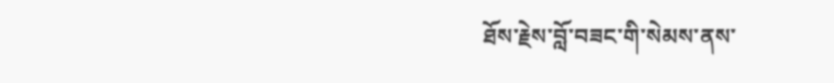ཐོས་རྗེས་བློ་བཟང་གི་སེམས་ནས་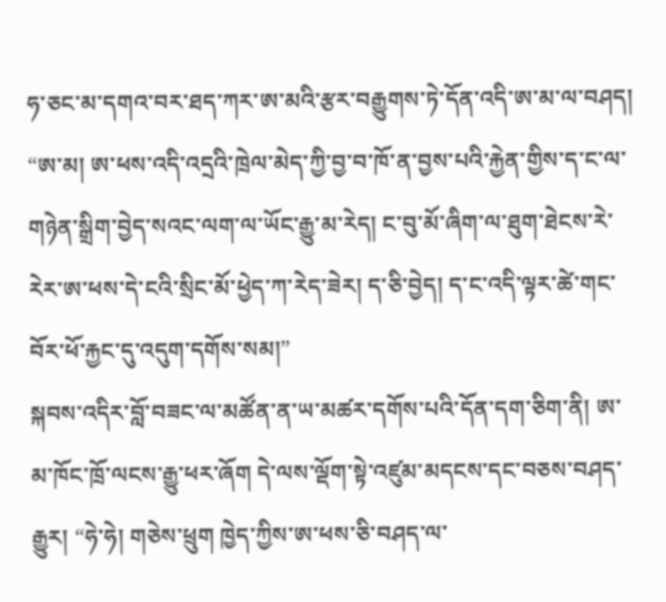ཧ་ཅང་མ་དགའ་བར་ཐད་ཀར་ཨ་མའི་རྩར་བརྒྱུགས་ཏེ་དོན་འདི་ཨ་མ་ལ་བཤད། “ཨ་མ། ཨ་ཕས་འདི་འདྲའི་ཁྲེལ་མེད་ཀྱི་བྱ་བ་ཁོ་ན་བྱས་པའི་རྐྱེན་གྱིས་ད་ང་ལ་གཉེན་སྒྲིག་བྱེད་སའང་ལག་ལ་ཡོང་རྒྱུ་མ་རེད། ང་བུ་མོ་ཞིག་ལ་ཐུག་ཐེངས་རེ་རེར་ཨ་ཕས་དེ་ངའི་སྲིང་མོ་ཕྱེད་ཀ་རེད་ཟེར། ད་ཅི་བྱེད། ད་ང་འདི་ལྟར་ཚེ་གང་བོར་ཕོ་རྐྱང་དུ་འདུག་དགོས་སམ།”
སྐབས་འདིར་བློ་བཟང་ལ་མཚོན་ན་ཡ་མཚར་དགོས་པའི་དོན་དག་ཅིག་ནི། ཨ་མ་ཁོང་ཁྲོ་ལངས་རྒྱུ་ཕར་ཞོག དེ་ལས་ལྡོག་སྟེ་འཛུམ་མདངས་དང་བཅས་བཤད་རྒྱུར། “ཧེ་ཧེ། གཅེས་ཕྲུག ཁྱེད་ཀྱིས་ཨ་ཕས་ཅི་བཤད་ལ་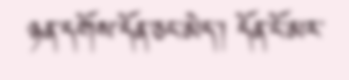ཉན་དགོས་དོན་ཅང་མེད་། དོན་ངོ་མར་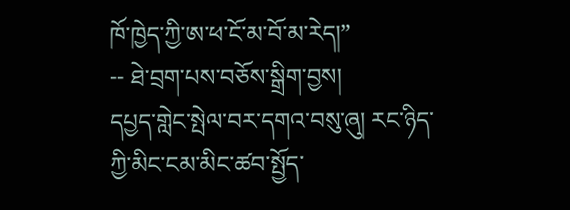ཁོ་ཁྱེད་ཀྱི་ཨ་ཕ་ངོ་མ་བོ་མ་རེད།”
-- ཐེ་བྲག་པས་བཅོས་སྒྲིག་བྱས།
དཔྱད་གླེང་སྤེལ་བར་དགའ་བསུ་ཞུ། རང་ཉིད་ཀྱི་མིང་ངམ་མིང་ཚབ་སྤྱོད་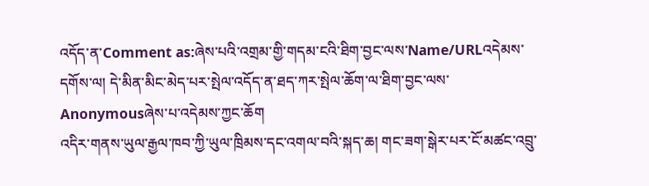འདོད་ན་Comment as:ཞེས་པའི་འགྲམ་གྱི་གདམ་ངའི་ཐིག་བྱང་ལས་Name/URLའདེམས་དགོས་ལ། དེ་མིན་མིང་མེད་པར་སྤེལ་འདོད་ན་ཐད་ཀར་སྤེལ་ཆོག་ལ་ཐིག་བྱང་ལས་Anonymousཞེས་པ་འདེམས་ཀྱང་ཆོག
འདིར་གནས་ཡུལ་རྒྱལ་ཁབ་ཀྱི་ཡུལ་ཁྲིམས་དང་འགལ་བའི་སྐད་ཆ། གང་ཟག་སྒེར་པར་ངོ་མཚང་འབྲུ་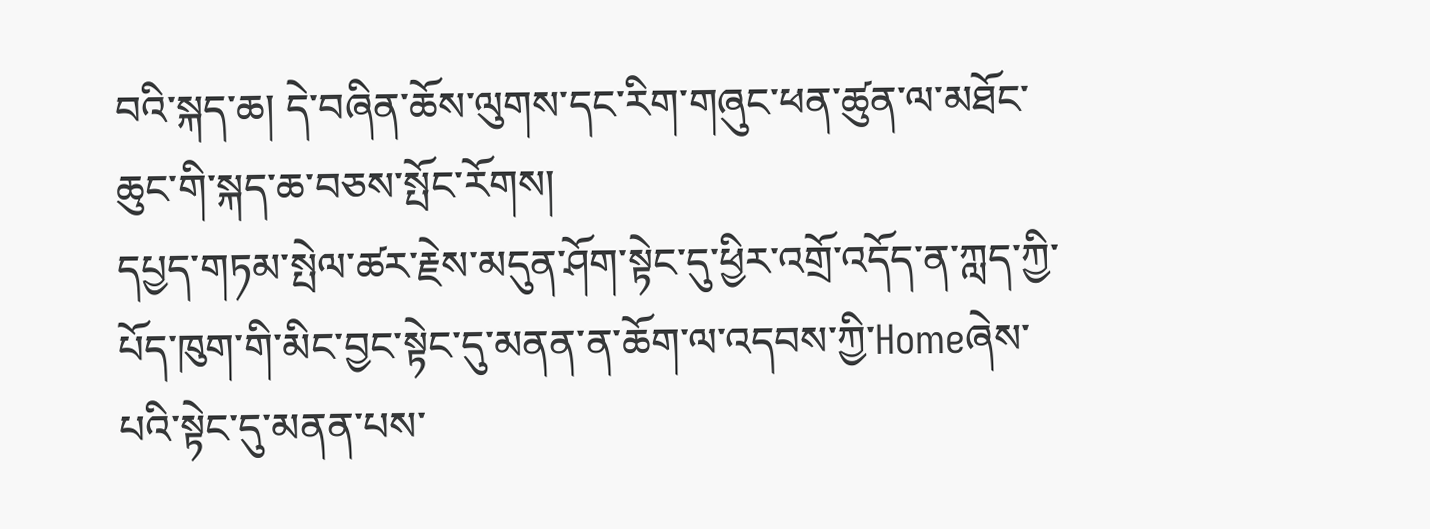བའི་སྐད་ཆ། དེ་བཞིན་ཆོས་ལུགས་དང་རིག་གཞུང་ཕན་ཚུན་ལ་མཐོང་ཆུང་གི་སྐད་ཆ་བཅས་སྤོང་རོགས།
དཔྱད་གཏམ་སྤེལ་ཚར་རྗེས་མདུན་ཤོག་སྟེང་དུ་ཕྱིར་འགྲོ་འདོད་ན་ཀླད་ཀྱི་པོད་ཁུག་གི་མིང་བྱང་སྟེང་དུ་མནན་ན་ཆོག་ལ་འདབས་ཀྱི་Homeཞེས་པའི་སྟེང་དུ་མནན་པས་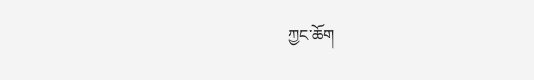ཀྱང་ཆོག